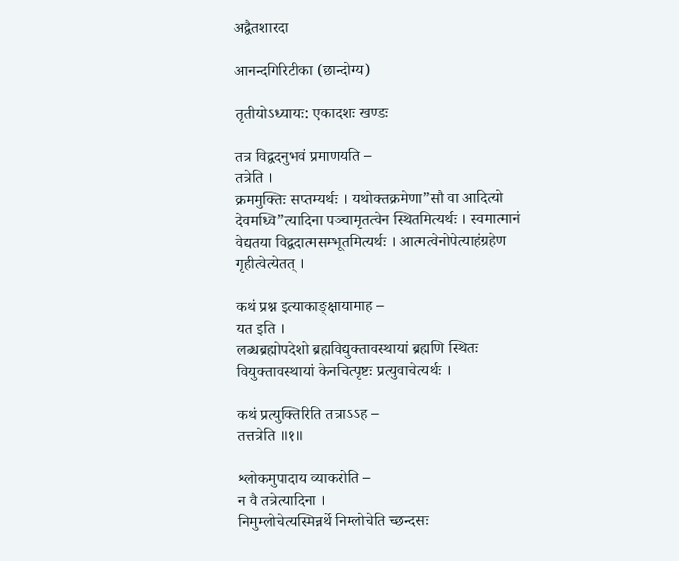अद्वैतशारदा

आनन्दगिरिटीका (छान्दोग्य)

तृतीयोऽध्यायः: एकादशः खण्डः

तत्र विद्वदनुभवं प्रमाणयति –
तत्रेति ।
क्रममुक्तिः सप्तम्यर्थः । यथोक्तक्रमेणा”सौ वा आदित्यो देवमध्वि”त्यादिना पञ्चामृतत्वेन स्थितमित्यर्थः । स्वमात्मानं वेद्यतया विद्वदात्मसम्भूतमित्यर्थः । आत्मत्वेनोपेत्याहंग्रहेण गृहीत्वेत्येतत् ।

कथं प्रश्न इत्याकाङ्क्षायामाह –
यत इति ।
लब्धब्रह्मोपदेशो ब्रह्मविद्युक्तावस्थायां ब्रह्मणि स्थितः वियुक्तावस्थायां केनचित्पृष्टः प्रत्युवाचेत्यर्थः ।

कथं प्रत्युक्तिरिति तत्राऽऽह –
तत्तत्रेति ॥१॥

श्लोकमुपादाय व्याकरोति –
न वै तत्रेत्यादिना ।
निमुम्लोचेत्यस्मिन्नर्थे निम्लोचेति च्छन्दसः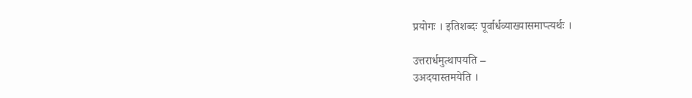प्रयोगः । इतिशब्दः पूर्वार्धव्याख्यासमाप्त्यर्थः ।

उत्तरार्धमुत्थापयति –
उअदयास्तमयेति ।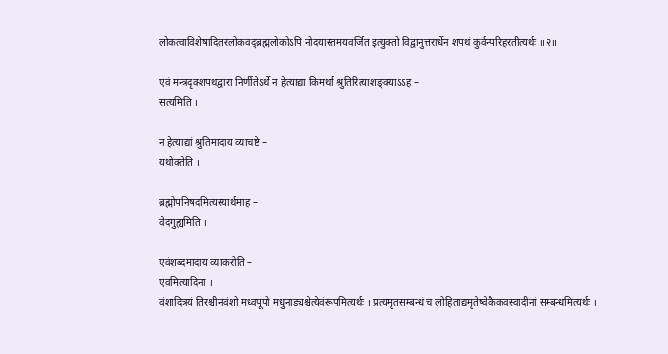लोकत्वाविशेषादितरलोकवद्ब्रह्मलोकोऽपि नोदयास्तमयवर्जित इत्युक्तो विद्वानुत्तरार्धेन शपथं कुर्वन्परिहरतीत्यर्थः ॥२॥

एवं मन्त्रदृक्शपथद्वारा निर्णीतेऽर्थे न हेत्याद्या किमर्था श्रुतिरित्याशङ्क्याऽऽह –
सत्यमिति ।

न हेत्याद्यां श्रुतिमादाय व्याचष्टे –
यथोक्तेति ।

ब्रह्मोपनिषदमित्यस्यार्थमाह –
वेदगुह्यमिति ।

एवंशब्दमादाय व्याकरोति –
एवमित्यादिना ।
वंशादित्रयं तिरश्चीनवंशो मध्वपूपो मधुनाड्यश्चेत्येवंरूपमित्यर्थः । प्रत्यमृतसम्बन्धं च लोहिताद्यमृतेष्वेकैकवस्वादीनां सम्बन्धमित्यर्थः ।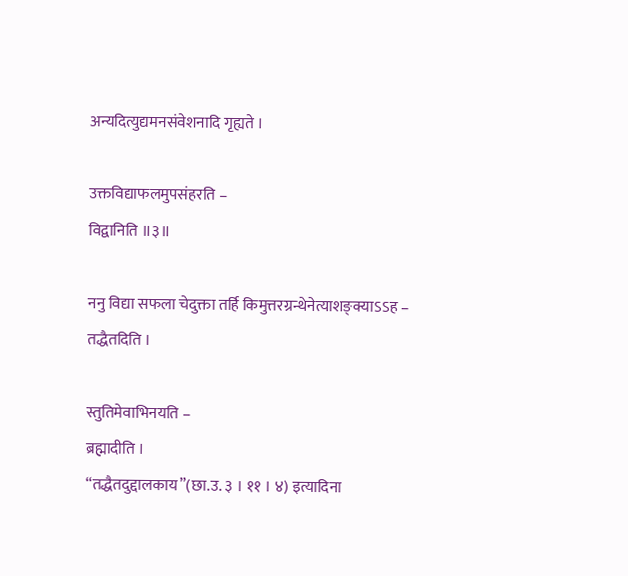अन्यदित्युद्यमनसंवेशनादि गृह्यते ।

उक्तविद्याफलमुपसंहरति –
विद्वानिति ॥३॥

ननु विद्या सफला चेदुक्ता तर्हि किमुत्तरग्रन्थेनेत्याशङ्क्याऽऽह –
तद्धैतदिति ।

स्तुतिमेवाभिनयति –
ब्रह्मादीति ।
“तद्धैतदुद्दालकाय”(छा.उ. ३ । ११ । ४) इत्यादिना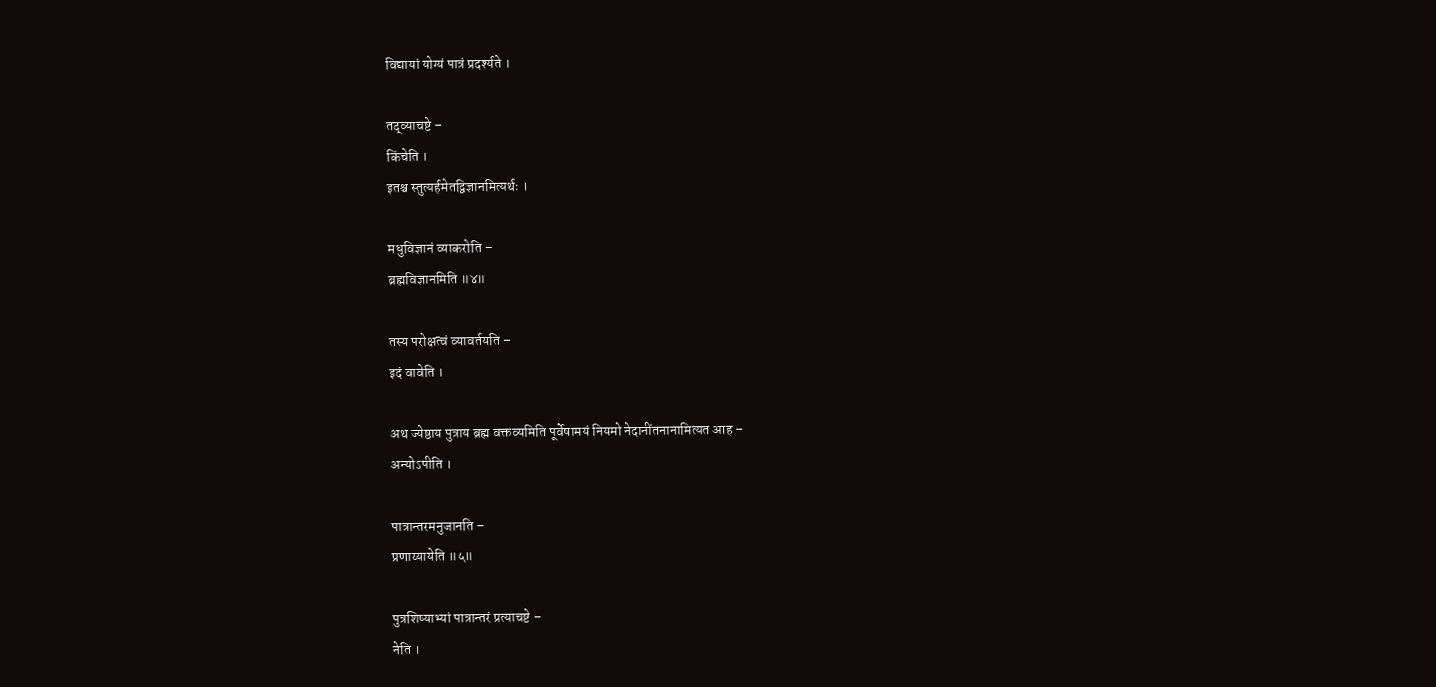विद्यायां योग्यं पात्रं प्रदर्श्यते ।

तद्व्याचष्टे –
किंचेति ।
इतश्च स्तुत्यर्हमेतद्विज्ञानमित्यर्थः ।

मधुविज्ञानं व्याकरोति –
ब्रह्मविज्ञानमिति ॥४॥

तस्य परोक्षत्वं व्यावर्तयति –
इदं वावेति ।

अथ ज्येष्ठाय पुत्राय ब्रह्म वक्तव्यमिति पूर्वेषामयं नियमो नेदानींतनानामित्यत आह –
अन्योऽपीति ।

पात्रान्तरमनुजानति –
प्रणाय्यायेति ॥५॥

पुत्रशिष्याभ्यां पात्रान्तरं प्रत्याचष्टे –
नेति ।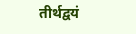तीर्थद्वयं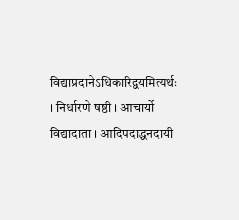विद्याप्रदानेऽधिकारिद्वयमित्यर्थः । निर्धारणे षष्ठी । आचार्यो विद्यादाता । आदिपदाद्धनदायी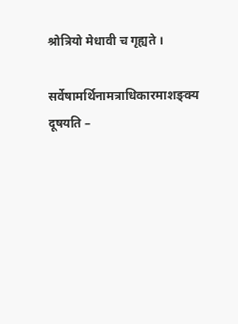श्रोत्रियो मेधावी च गृह्यते ।

सर्वेषामर्थिनामत्राधिकारमाशङ्क्य दूषयति –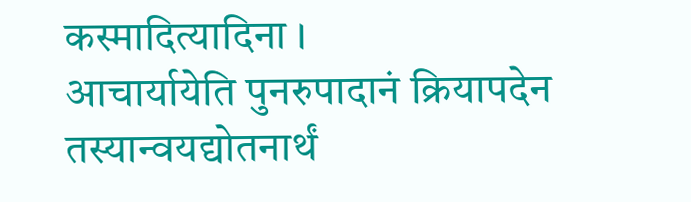कस्मादित्यादिना ।
आचार्यायेति पुनरुपादानं क्रियापदेन तस्यान्वयद्योतनार्थं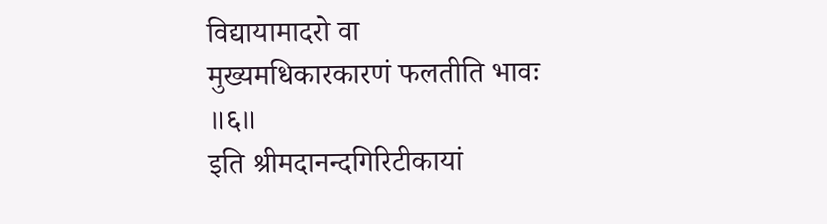विद्यायामादरो वा मुख्यमधिकारकारणं फलतीति भावः ॥६॥
इति श्रीमदानन्दगिरिटीकायां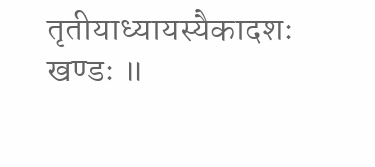तृतीयाध्यायस्यैकादशः खण्डः ॥